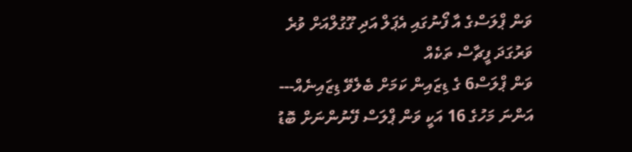ވަން ޕްލަސްގެ އާ ފޯނުގައި އެޕަލް އަދި ގޫގުލްއަށް ވުރެ ވަރުގަދަ ފީޗާސް ތަކެއް
ވަން ޕްލަސް6 ގެ ޑިޒައިން ކަމަށް ބެލެވޭ ޑިޒައިނެއް---
އަންނަ މަހުގެ 16 އަކީ ވަން ޕްލަސް ފޭނުންނަށް ބޮޑު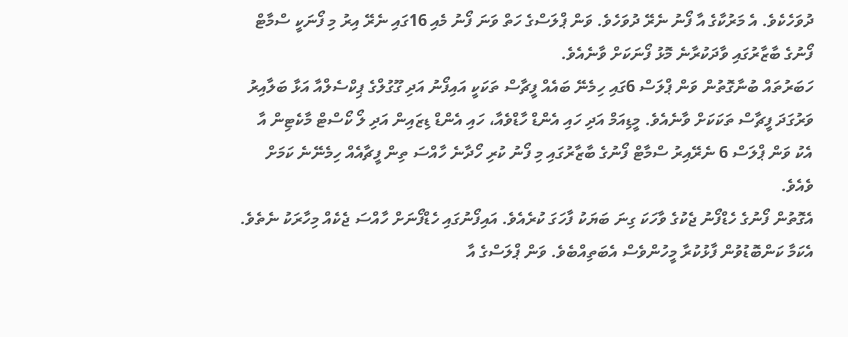ދުވަހެކެވެ. އެ މަރުކާގެ އާ ފޯނު ނެރޭ ދުވަހެވެ. ވަން ޕްލަސްގެ ހަތް ވަނަ ފޯނު މެއި 16ގައި ނެރޭ އިރު މި ފޯނަކީ ސްމާޓް ފޯނުގެ ބާޒާރުގައި ވާދަކުރާނެ މޮޅު ފޯނަކަށް ވާނެއެވެ.
ހަބަރުތައް ބުނާގޮތުން ވަން ޕްލަސް 6ގައި ހިމެނޭ ބައެއް ފީޗާސް ތަކަކީ އައިފޯނު އަދި ގޫގުލްގެ ޕިކްސެލްއާ އަޅާ ބަލާއިރު ވަރުގަދަ ފީޗާސް ތަކަކަށް ވާނެއެވެ. މީޑިއަމް އަދި ހައި އެންޑް ހާޑްވެއާ، ހައި އެންޑް ޑިޒައިން އަދި ލޯ ކޯސްޓް މާކެޓިން އާ އެކު ވަން ޕްލަސް 6 ނެރޭއިރު ސްމާޓް ފޯނުގެ ބާޒާރުގައި މި ފޯނު ކުރި ހޯދާނެ ހާއްސަ ތިން ފީޗާއެއް ހިމެނޭނެ ކަމަށް ވެއެވެ.
އެގޮތުން ފޯނުގެ ހެޑްފޯނު ޖެކުގެ ވާހަކަ ގިނަ ބަޔަކު ފާހަގަ ކުރެއެވެ. އައިފޯނުގައި ހެޑްފޯނަށް ހާއްސަ ޖެކެއް މިހާރަކު ނެތެވެ. އެކަމާ ކަންބޮޑުވުން ފާޅުކުރާ މީހުންވެސް އެބަތިއްބެވެ. ވަން ޕްލަސްގެ އާ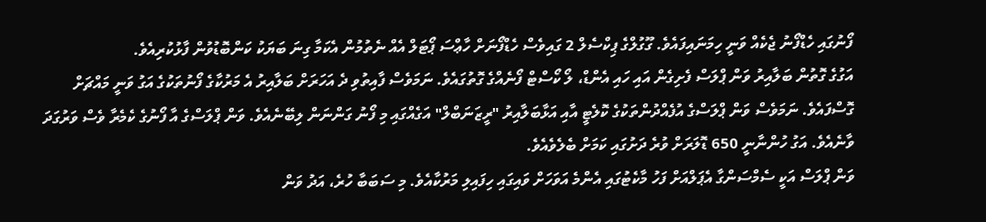ފޯނުގައި ހެޑްފޯނު ޖެކެއް ވަނީ ހިމަނައިފައެވެ. ގޫގުލްގެ ޕިކްސެލް 2 ގައިވެސް ހެޑްފޯނަށް ހާޢްސަ ޕޯޓަލް އެއް ނެތުމުން އެކަމާ ގިނަ ބަޔަކު ކަންބޮޑުވުން ފާޅުކުރިއެވެ.
އަގުގެ ގޮތުން ބަލާއިރު ވަން ޕްލަސް ފެށިގެން އައި ހައި އެންޑް، ލޯ ކޯސްޓް ފޯނެއްގެ ގޮތުގައެވެ. ނަމަވެސް ފާއިތުވި ދެ އަހަރަށް ބަލާއިރު އެ މަރުކާގެ ފޯނުތަކުގެ އަގު ވަނީ މައްޗަށް ގޮސްފައެވެ. ނަމަވެސް ވަން ޕްލަސްގެ އުފެއްދުންތަކުގެ ކޮލެޓީ އާއި އަޅާބަލާއިރު "ރީޒަނަބްލް" އަގެއްގައި މި ފޯނު ގަންނަން ލިބޭނެއެވެ. ވަން ޕްލަސްގެ އާ ފޯނުގެ ކެމެރާ ވެސް ވަރުގަދަ ވާނެއެވެ. އަގު ހުންނާނީ 650 ޑޮލަރަށް ވުރެ ދަށުގައި ކަމަށް ބެލެވެއެވެ.
ވަން ޕްލަސް އަކީ ސެމްސަންގާ އެޕަލްއަށް ފަހު މާކެޓުގައި އެންމެ އަވަހަށް ވައިގައި ހިފައިލި މަރުކާއެވެ. މި ސަބަބާ ހުރެ، އަދު ވަން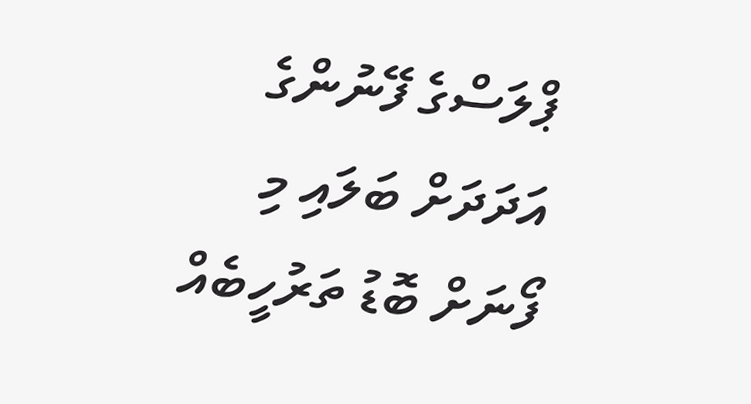ޕްލަސްގެ ފޭނުންގެ އަދަދަށް ބަލައި މި ފޯނަށް ބޮޑު ތަރުހީބެއް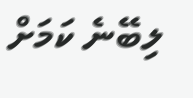ލިބޭނެ ކަމަށް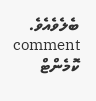ބެލެވެއެވެ.
comment ކޮމެންޓް